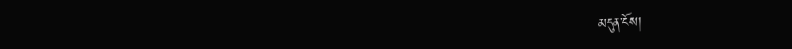མདུན་ངོས།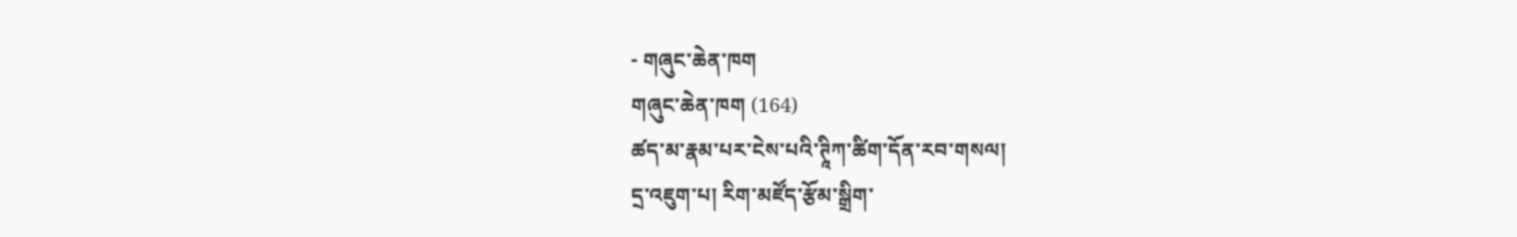- གཞུང་ཆེན་ཁག
གཞུང་ཆེན་ཁག (164)
ཚད་མ་རྣམ་པར་ངེས་པའི་ཊཱིཀ་ཚིག་དོན་རབ་གསལ།
དྲ་འཇུག་པ། རིག་མཛོད་རྩོམ་སྒྲིག་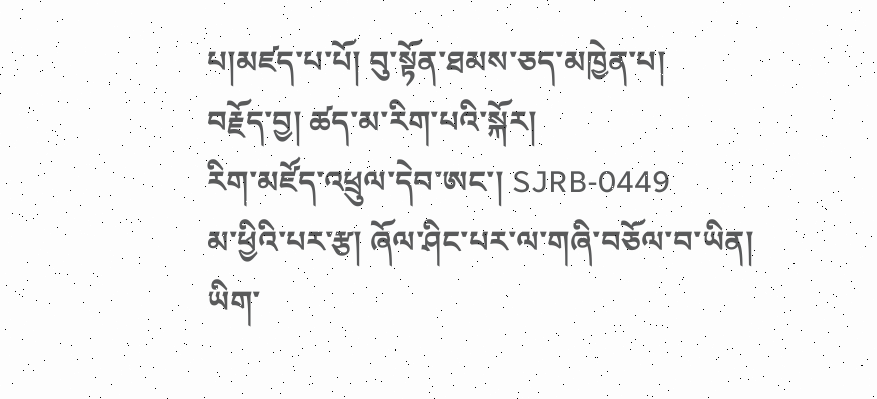པ།མཛད་པ་པོ། བུ་སྟོན་ཐམས་ཅད་མཁྱེན་པ།
བརྗོད་བྱ། ཚད་མ་རིག་པའི་སྐོར།
རིག་མཛོད་འཕྲུལ་དེབ་ཨང་། SJRB-0449
མ་ཕྱིའི་པར་རྩ། ཞོལ་ཤིང་པར་ལ་གཞི་བཅོལ་བ་ཡིན།
ཡིག་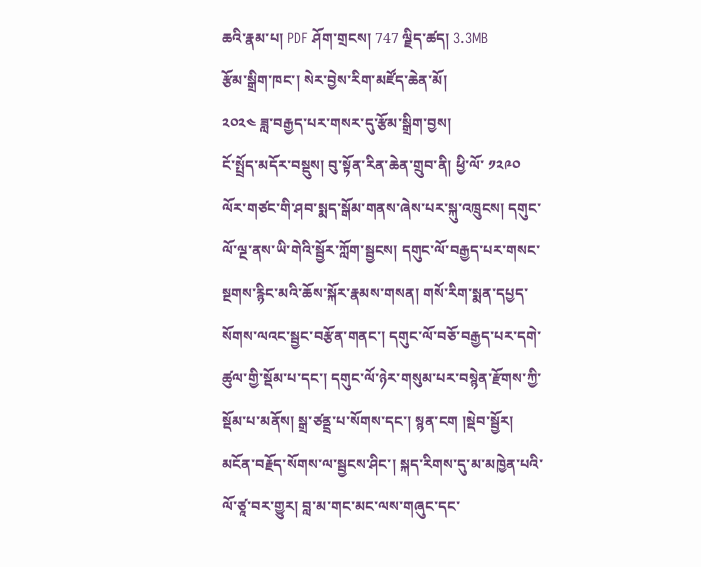ཆའི་རྣམ་པ། PDF ཤོག་གྲངས། 747 ལྗིད་ཚད། 3.3MB
རྩོམ་སྒྲིག་ཁང་། སེར་བྱེས་རིག་མཛོད་ཆེན་མོ།
༢༠༢༤ ཟླ་བརྒྱད་པར་གསར་དུ་རྩོམ་སྒྲིག་བྱས།
ངོ་སྤྲོད་མདོར་བསྡུས། བུ་སྟོན་རིན་ཆེན་གྲུབ་ནི། ཕྱི་ལོ་ ༡༢༩༠ ལོར་གཙང་གི་ཤབ་སྨད་སྒོམ་གནས་ཞེས་པར་སྐུ་འཁྲུངས། དགུང་ལོ་ལྔ་ནས་ཡི་གེའི་སྦྱོར་ཀློག་སྦྱངས། དགུང་ལོ་བརྒྱད་པར་གསང་སྔགས་རྙིང་མའི་ཆོས་སྐོར་རྣམས་གསན། གསོ་རིག་སྨན་དཔྱད་སོགས་ལའང་སྦྱང་བརྩོན་གནང་། དགུང་ལོ་བཅོ་བརྒྱད་པར་དགེ་ཚུལ་གྱི་སྡོམ་པ་དང་། དགུང་ལོ་ཉེར་གསུམ་པར་བསྙེན་རྫོགས་ཀྱི་སྡོམ་པ་མནོས། སྒྲ་ཙནྡྲ་པ་སོགས་དང་། སྙན་ངག །སྡེབ་སྦྱོར། མངོན་བརྗོད་སོགས་ལ་སྦྱངས་ཤིང་། སྐད་རིགས་དུ་མ་མཁྱེན་པའི་ལོ་ཙཱ་བར་གྱུར། བླ་མ་གང་མང་ལས་གཞུང་དང་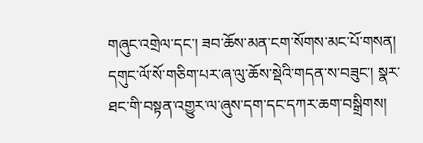གཞུང་འགྲེལ་དང་། ཟབ་ཆོས་མན་ངག་སོགས་མང་པོ་གསན། དགུང་ལོ་སོ་གཅིག་པར་ཞ་ལུ་ཆོས་སྡེའི་གདན་ས་བཟུང་། སྣར་ཐང་གི་བསྟན་འགྱུར་ལ་ཞུས་དག་དང་དཀར་ཆག་བསྒྲིགས།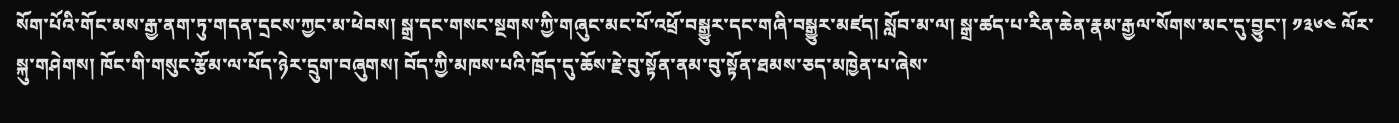སོག་པོའི་གོང་མས་རྒྱ་ནག་ཏུ་གདན་དྲངས་ཀྱང་མ་ཕེབས། སྒྲ་དང་གསང་སྔགས་ཀྱི་གཞུང་མང་པོ་འཕྲོ་བསྒྱུར་དང་གཞི་བསྒྱུར་མཛད། སློབ་མ་ལ། སྒྲ་ཚད་པ་རིན་ཆེན་རྣམ་རྒྱལ་སོགས་མང་དུ་བྱུང་། ༡༣༦༤ ལོར་སྐུ་གཤེགས། ཁོང་གི་གསུང་རྩོམ་ལ་པོད་ཉེར་དྲུག་བཞུགས། བོད་ཀྱི་མཁས་པའི་ཁྲོད་དུ་ཆོས་རྗེ་བུ་སྟོན་ནམ་བུ་སྟོན་ཐམས་ཅད་མཁྱེན་པ་ཞེས་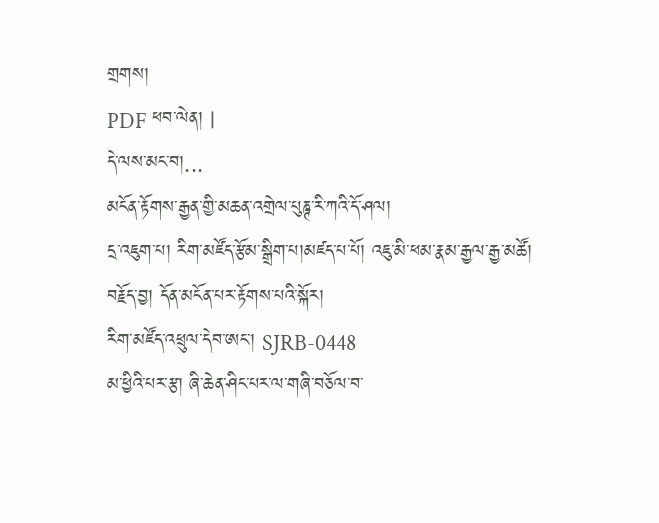གྲགས།
PDF ཕབ་ལེན། |
དེ་ལས་མང་བ།...
མངོན་རྟོགས་རྒྱན་གྱི་མཆན་འགྲེལ་པུཎྚ་རི་ཀའི་དོ་ཤལ།
དྲ་འཇུག་པ། རིག་མཛོད་རྩོམ་སྒྲིག་པ།མཛད་པ་པོ། འཇུ་མི་ཕམ་རྣམ་རྒྱལ་རྒྱ་མཚོ།
བརྗོད་བྱ། དོན་མངོན་པར་རྟོགས་པའི་སྐོར།
རིག་མཛོད་འཕྲུལ་དེབ་ཨང་། SJRB-0448
མ་ཕྱིའི་པར་རྩ། ཞི་ཆེན་ཤིང་པར་ལ་གཞི་བཅོལ་བ་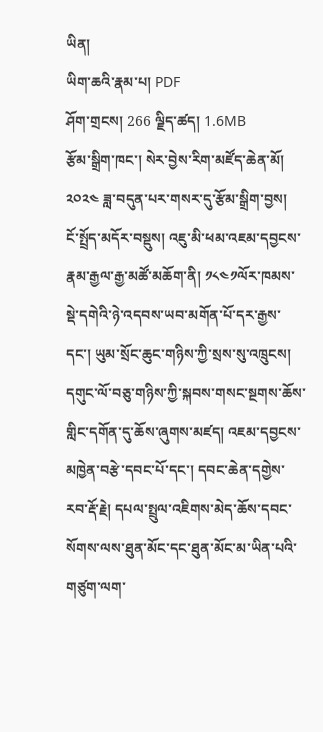ཡིན།
ཡིག་ཆའི་རྣམ་པ། PDF
ཤོག་གྲངས། 266 ལྗིད་ཚད། 1.6MB
རྩོམ་སྒྲིག་ཁང་། སེར་བྱེས་རིག་མཛོད་ཆེན་མོ།
༢༠༢༤ ཟླ་བདུན་པར་གསར་དུ་རྩོམ་སྒྲིག་བྱས།
ངོ་སྤྲོད་མདོར་བསྡུས། འཇུ་མི་ཕམ་འཇམ་དབྱངས་རྣམ་རྒྱལ་རྒྱ་མཚོ་མཆོག་ནི། ༡༨༤༡ལོར་ཁམས་སྡེ་དགེའི་ཉེ་འདབས་ཡབ་མགོན་པོ་དར་རྒྱས་དང་། ཡུམ་སྲོང་ཆུང་གཉིས་ཀྱི་སྲས་སུ་འཁྲུངས། དགུང་ལོ་བཅུ་གཉིས་ཀྱི་སྐབས་གསང་སྔགས་ཆོས་གླིང་དགོན་དུ་ཆོས་ཞུགས་མཛད། འཇམ་དབྱངས་མཁྱེན་བརྩེ་དབང་པོ་དང་། དབང་ཆེན་དགྱེས་རབ་རྡོ་རྗེ། དཔལ་སྤྲུལ་འཇིགས་མེད་ཆོས་དབང་སོགས་ལས་ཐུན་མོང་དང་ཐུན་མོང་མ་ཡིན་པའི་གཙུག་ལག་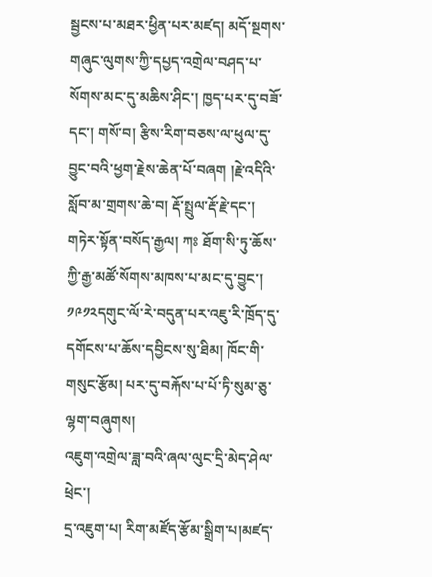སྦྱངས་པ་མཐར་ཕྱིན་པར་མཛད། མདོ་སྔགས་གཞུང་ལུགས་ཀྱི་དཔྱད་འགྲེལ་བཤད་པ་སོགས་མང་དུ་མཆིས་ཤིང་། ཁྱད་པར་དུ་བཟོ་དང་། གསོ་བ། རྩིས་རིག་བཅས་ལ་ཕུལ་དུ་བྱུང་བའི་ཕྱག་རྗེས་ཆེན་པོ་བཞག །རྗེ་འདིའི་སློབ་མ་གྲགས་ཆེ་བ། རྡོ་སྤྲུལ་རྡོ་རྗེ་དང་། གཏེར་སྟོན་བསོད་རྒྱལ། ཀཿ ཐོག་སི་ཏུ་ཆོས་ཀྱི་རྒྱ་མཚོ་སོགས་མཁས་པ་མང་དུ་བྱུང་། ༡༩༡༢དགུང་ལོ་རེ་བདུན་པར་འཇུ་རི་ཁྲོད་དུ་དགོངས་པ་ཆོས་དབྱིངས་སུ་ཐིམ། ཁོང་གི་གསུང་རྩོམ། པར་དུ་བརྐོས་པ་པོ་ཏི་སུམ་ཅུ་ལྷག་བཞུགས།
འཇུག་འགྲེལ་ཟླ་བའི་ཞལ་ལུང་དྲི་མེད་ཤེལ་ཕྲེང་།
དྲ་འཇུག་པ། རིག་མཛོད་རྩོམ་སྒྲིག་པ།མཛད་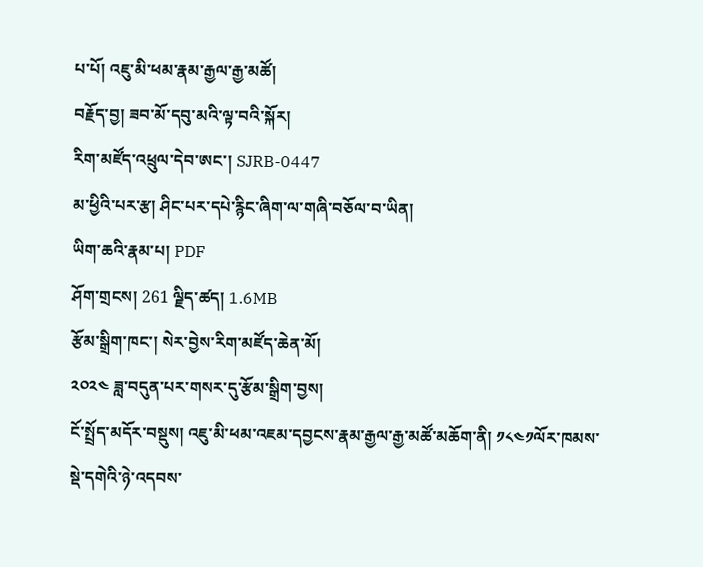པ་པོ། འཇུ་མི་ཕམ་རྣམ་རྒྱལ་རྒྱ་མཚོ།
བརྗོད་བྱ། ཟབ་མོ་དབུ་མའི་ལྟ་བའི་སྐོར།
རིག་མཛོད་འཕྲུལ་དེབ་ཨང་། SJRB-0447
མ་ཕྱིའི་པར་རྩ། ཤིང་པར་དཔེ་རྙིང་ཞིག་ལ་གཞི་བཅོལ་བ་ཡིན།
ཡིག་ཆའི་རྣམ་པ། PDF
ཤོག་གྲངས། 261 ལྗིད་ཚད། 1.6MB
རྩོམ་སྒྲིག་ཁང་། སེར་བྱེས་རིག་མཛོད་ཆེན་མོ།
༢༠༢༤ ཟླ་བདུན་པར་གསར་དུ་རྩོམ་སྒྲིག་བྱས།
ངོ་སྤྲོད་མདོར་བསྡུས། འཇུ་མི་ཕམ་འཇམ་དབྱངས་རྣམ་རྒྱལ་རྒྱ་མཚོ་མཆོག་ནི། ༡༨༤༡ལོར་ཁམས་སྡེ་དགེའི་ཉེ་འདབས་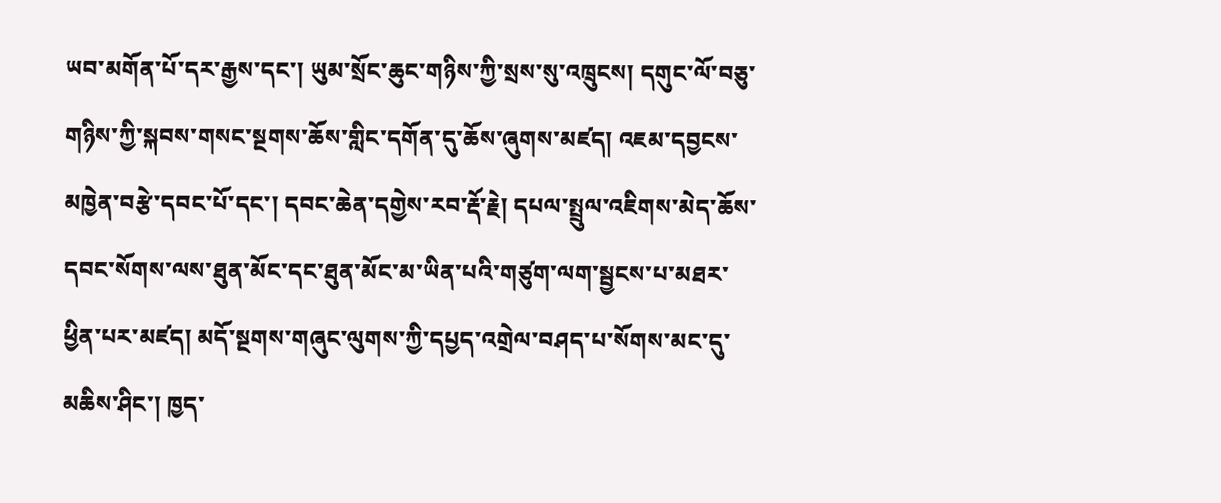ཡབ་མགོན་པོ་དར་རྒྱས་དང་། ཡུམ་སྲོང་ཆུང་གཉིས་ཀྱི་སྲས་སུ་འཁྲུངས། དགུང་ལོ་བཅུ་གཉིས་ཀྱི་སྐབས་གསང་སྔགས་ཆོས་གླིང་དགོན་དུ་ཆོས་ཞུགས་མཛད། འཇམ་དབྱངས་མཁྱེན་བརྩེ་དབང་པོ་དང་། དབང་ཆེན་དགྱེས་རབ་རྡོ་རྗེ། དཔལ་སྤྲུལ་འཇིགས་མེད་ཆོས་དབང་སོགས་ལས་ཐུན་མོང་དང་ཐུན་མོང་མ་ཡིན་པའི་གཙུག་ལག་སྦྱངས་པ་མཐར་ཕྱིན་པར་མཛད། མདོ་སྔགས་གཞུང་ལུགས་ཀྱི་དཔྱད་འགྲེལ་བཤད་པ་སོགས་མང་དུ་མཆིས་ཤིང་། ཁྱད་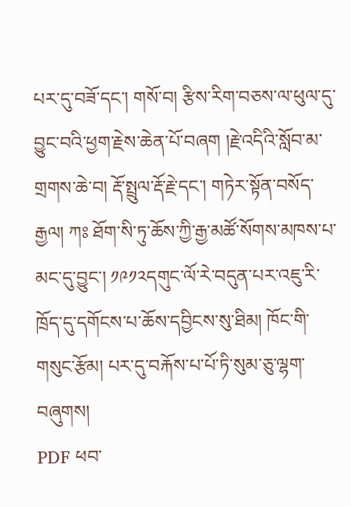པར་དུ་བཟོ་དང་། གསོ་བ། རྩིས་རིག་བཅས་ལ་ཕུལ་དུ་བྱུང་བའི་ཕྱག་རྗེས་ཆེན་པོ་བཞག །རྗེ་འདིའི་སློབ་མ་གྲགས་ཆེ་བ། རྡོ་སྤྲུལ་རྡོ་རྗེ་དང་། གཏེར་སྟོན་བསོད་རྒྱལ། ཀཿ ཐོག་སི་ཏུ་ཆོས་ཀྱི་རྒྱ་མཚོ་སོགས་མཁས་པ་མང་དུ་བྱུང་། ༡༩༡༢དགུང་ལོ་རེ་བདུན་པར་འཇུ་རི་ཁྲོད་དུ་དགོངས་པ་ཆོས་དབྱིངས་སུ་ཐིམ། ཁོང་གི་གསུང་རྩོམ། པར་དུ་བརྐོས་པ་པོ་ཏི་སུམ་ཅུ་ལྷག་བཞུགས།
PDF ཕབ་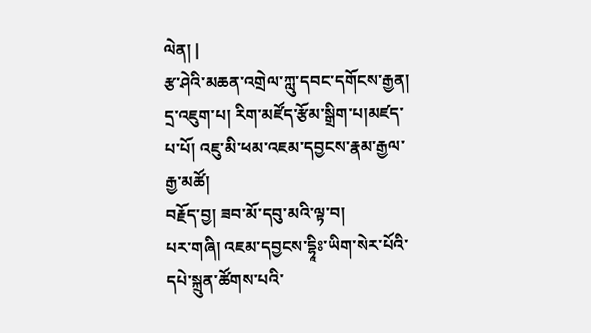ལེན། |
རྩ་ཤེའི་མཆན་འགྲེལ་ཀླུ་དབང་དགོངས་རྒྱན།
དྲ་འཇུག་པ། རིག་མཛོད་རྩོམ་སྒྲིག་པ།མཛད་པ་པོ། འཇུ་མི་ཕམ་འཇམ་དབྱངས་རྣམ་རྒྱལ་རྒྱ་མཚོ།
བརྗོད་བྱ། ཟབ་མོ་དབུ་མའི་ལྟ་བ།
པར་གཞི། འཇམ་དབྱངས་དྷཱིཿ་ཡིག་སེར་པོའི་དཔེ་སྐྲུན་ཚོགས་པའི་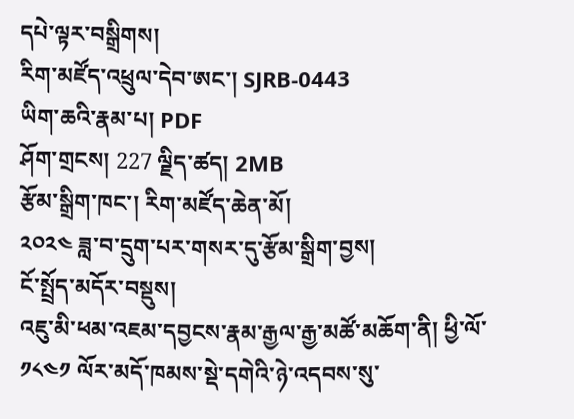དཔེ་ལྟར་བསྒྲིགས།
རིག་མཛོད་འཕྲུལ་དེབ་ཨང་། SJRB-0443
ཡིག་ཆའི་རྣམ་པ། PDF
ཤོག་གྲངས། 227 ལྗིད་ཚད། 2MB
རྩོམ་སྒྲིག་ཁང་། རིག་མཛོད་ཆེན་མོ།
༢༠༢༤ ཟླ་བ་དྲུག་པར་གསར་དུ་རྩོམ་སྒྲིག་བྱས།
ངོ་སྤྲོད་མདོར་བསྡུས།
འཇུ་མི་ཕམ་འཇམ་དབྱངས་རྣམ་རྒྱལ་རྒྱ་མཚོ་མཆོག་ནི། ཕྱི་ལོ་ ༡༨༤༡ ལོར་མདོ་ཁམས་སྡེ་དགེའི་ཉེ་འདབས་སུ་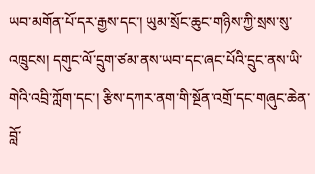ཡབ་མགོན་པོ་དར་རྒྱས་དང་། ཡུམ་སྲོང་ཆུང་གཉིས་ཀྱི་སྲས་སུ་འཁྲུངས། དགུང་ལོ་དྲུག་ཙམ་ནས་ཡབ་དང་ཞང་པོའི་དྲུང་ནས་ཡི་གེའི་འབྲི་ཀློག་དང་། རྩིས་དཀར་ནག་གི་སྔོན་འགྲོ་དང་གཞུང་ཆེན་བློ་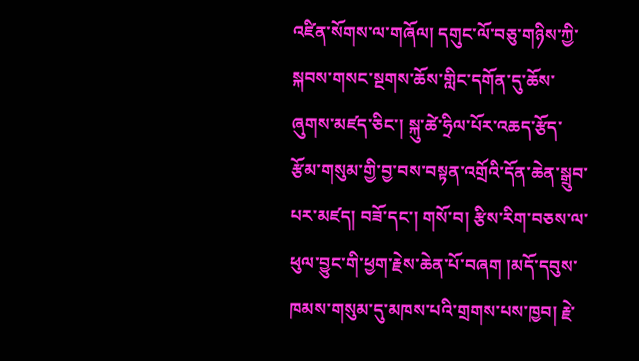འཛིན་སོགས་ལ་གཞོལ། དགུང་ལོ་བཅུ་གཉིས་ཀྱི་སྐབས་གསང་སྔགས་ཆོས་གླིང་དགོན་དུ་ཆོས་ཞུགས་མཛད་ཅིང་། སྐུ་ཚེ་ཧྲིལ་པོར་འཆད་རྩོད་རྩོམ་གསུམ་གྱི་བྱ་བས་བསྟན་འགྲོའི་དོན་ཆེན་སྒྲུབ་པར་མཛད། བཟོ་དང་། གསོ་བ། རྩིས་རིག་བཅས་ལ་ཕུལ་བྱུང་གི་ཕྱག་རྗེས་ཆེན་པོ་བཞག །མདོ་དབུས་ཁམས་གསུམ་དུ་མཁས་པའི་གྲགས་པས་ཁྱབ། རྗེ་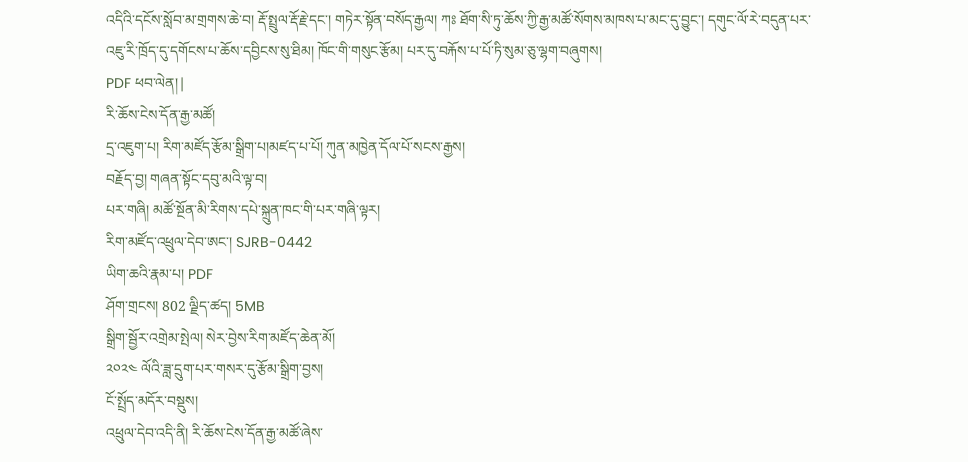འདིའི་དངོས་སློབ་མ་གྲགས་ཆེ་བ། རྡོ་སྤྲུལ་རྡོ་རྗེ་དང་། གཏེར་སྟོན་བསོད་རྒྱལ། ཀཿ ཐོག་སི་ཏུ་ཆོས་ཀྱི་རྒྱ་མཚོ་སོགས་མཁས་པ་མང་དུ་བྱུང་། དགུང་ལོ་རེ་བདུན་པར་འཇུ་རི་ཁྲོད་དུ་དགོངས་པ་ཆོས་དབྱིངས་སུ་ཐིམ། ཁོང་གི་གསུང་རྩོམ། པར་དུ་བརྐོས་པ་པོ་ཏི་སུམ་ཅུ་ལྷག་བཞུགས།
PDF ཕབ་ལེན། |
རི་ཆོས་ངེས་དོན་རྒྱ་མཚོ།
དྲ་འཇུག་པ། རིག་མཛོད་རྩོམ་སྒྲིག་པ།མཛད་པ་པོ། ཀུན་མཁྱེན་དོལ་པོ་སངས་རྒྱས།
བརྗོད་བྱ། གཞན་སྟོང་དབུ་མའི་ལྟ་བ།
པར་གཞི། མཚོ་སྔོན་མི་རིགས་དཔེ་སྐྲུན་ཁང་གི་པར་གཞི་ལྟར།
རིག་མཛོད་འཕྲུལ་དེབ་ཨང་། SJRB-0442
ཡིག་ཆའི་རྣམ་པ། PDF
ཤོག་གྲངས། 802 ལྗིད་ཚད། 5MB
སྒྲིག་སྦྱོར་འགྲེམ་སྤེལ། སེར་བྱེས་རིག་མཛོད་ཆེན་མོ།
༢༠༢༤ ལོའི་ཟླ་དྲུག་པར་གསར་དུ་རྩོམ་སྒྲིག་བྱས།
ངོ་སྤྲོད་མདོར་བསྡུས།
འཕྲུལ་དེབ་འདི་ནི། རི་ཆོས་ངེས་དོན་རྒྱ་མཚོ་ཞེས་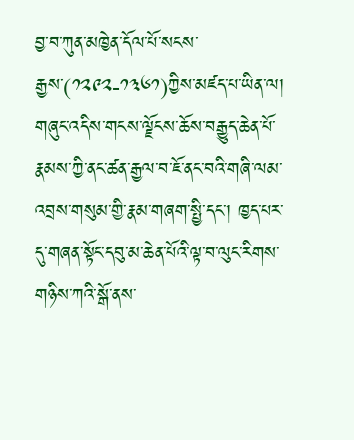བྱ་བ་ཀུན་མཁྱེན་དོལ་པོ་སངས་རྒྱས་(༡༢༩༢-༡༣༦༡)ཀྱིས་མཛད་པ་ཡིན་ལ། གཞུང་འདིས་གངས་ལྗོངས་ཆོས་བརྒྱུད་ཆེན་པོ་རྣམས་ཀྱི་ནང་ཚན་རྒྱལ་བ་ཇོ་ནང་བའི་གཞི་ལམ་འབྲས་གསུམ་གྱི་རྣམ་གཞག་སྤྱི་དང་། ཁྱད་པར་དུ་གཞན་སྟོང་དབུ་མ་ཆེན་པོའི་ལྟ་བ་ལུང་རིགས་གཉིས་ཀའི་སྒོ་ནས་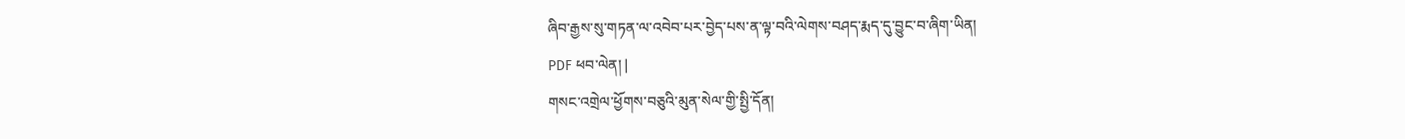ཞིབ་རྒྱས་སུ་གཏན་ལ་འབེབ་པར་བྱེད་པས་ན་ལྟ་བའི་ལེགས་བཤད་རྨད་དུ་བྱུང་བ་ཞིག་ཡིན།
PDF ཕབ་ལེན། |
གསང་འགྲེལ་ཕྱོགས་བཅུའི་མུན་སེལ་གྱི་སྤྱི་དོན།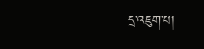དྲ་འཇུག་པ།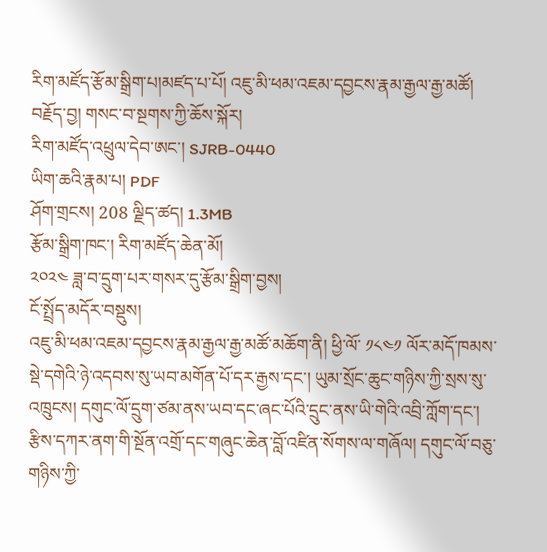རིག་མཛོད་རྩོམ་སྒྲིག་པ།མཛད་པ་པོ། འཇུ་མི་ཕམ་འཇམ་དབྱངས་རྣམ་རྒྱལ་རྒྱ་མཚོ།
བརྗོད་བྱ། གསང་བ་སྔགས་ཀྱི་ཆོས་སྐོར།
རིག་མཛོད་འཕྲུལ་དེབ་ཨང་། SJRB-0440
ཡིག་ཆའི་རྣམ་པ། PDF
ཤོག་གྲངས། 208 ལྗིད་ཚད། 1.3MB
རྩོམ་སྒྲིག་ཁང་། རིག་མཛོད་ཆེན་མོ།
༢༠༢༤ ཟླ་བ་དྲུག་པར་གསར་དུ་རྩོམ་སྒྲིག་བྱས།
ངོ་སྤྲོད་མདོར་བསྡུས།
འཇུ་མི་ཕམ་འཇམ་དབྱངས་རྣམ་རྒྱལ་རྒྱ་མཚོ་མཆོག་ནི། ཕྱི་ལོ་ ༡༨༤༡ ལོར་མདོ་ཁམས་སྡེ་དགེའི་ཉེ་འདབས་སུ་ཡབ་མགོན་པོ་དར་རྒྱས་དང་། ཡུམ་སྲོང་ཆུང་གཉིས་ཀྱི་སྲས་སུ་འཁྲུངས། དགུང་ལོ་དྲུག་ཙམ་ནས་ཡབ་དང་ཞང་པོའི་དྲུང་ནས་ཡི་གེའི་འབྲི་ཀློག་དང་། རྩིས་དཀར་ནག་གི་སྔོན་འགྲོ་དང་གཞུང་ཆེན་བློ་འཛིན་སོགས་ལ་གཞོལ། དགུང་ལོ་བཅུ་གཉིས་ཀྱི་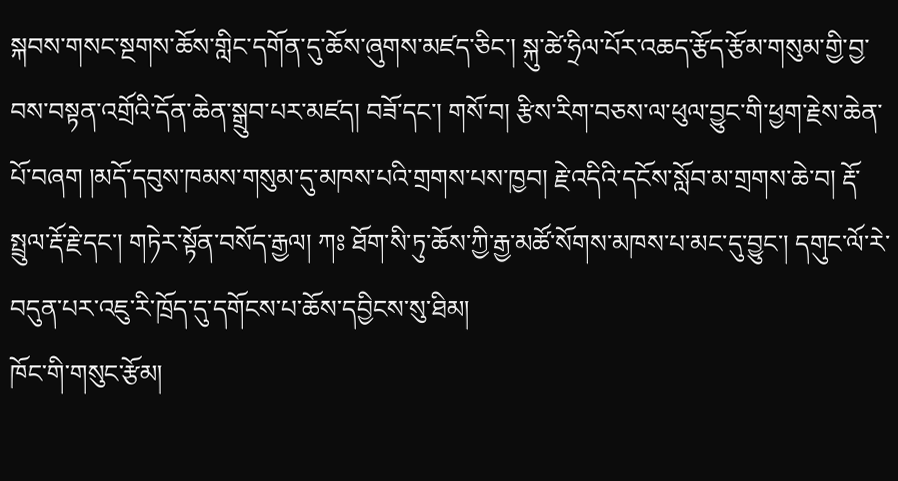སྐབས་གསང་སྔགས་ཆོས་གླིང་དགོན་དུ་ཆོས་ཞུགས་མཛད་ཅིང་། སྐུ་ཚེ་ཧྲིལ་པོར་འཆད་རྩོད་རྩོམ་གསུམ་གྱི་བྱ་བས་བསྟན་འགྲོའི་དོན་ཆེན་སྒྲུབ་པར་མཛད། བཟོ་དང་། གསོ་བ། རྩིས་རིག་བཅས་ལ་ཕུལ་བྱུང་གི་ཕྱག་རྗེས་ཆེན་པོ་བཞག །མདོ་དབུས་ཁམས་གསུམ་དུ་མཁས་པའི་གྲགས་པས་ཁྱབ། རྗེ་འདིའི་དངོས་སློབ་མ་གྲགས་ཆེ་བ། རྡོ་སྤྲུལ་རྡོ་རྗེ་དང་། གཏེར་སྟོན་བསོད་རྒྱལ། ཀཿ ཐོག་སི་ཏུ་ཆོས་ཀྱི་རྒྱ་མཚོ་སོགས་མཁས་པ་མང་དུ་བྱུང་། དགུང་ལོ་རེ་བདུན་པར་འཇུ་རི་ཁྲོད་དུ་དགོངས་པ་ཆོས་དབྱིངས་སུ་ཐིམ།
ཁོང་གི་གསུང་རྩོམ།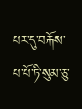པར་དུ་བརྐོས་པ་པོ་ཏི་སུམ་ཅུ་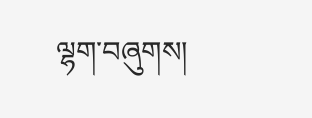ལྷག་བཞུགས།